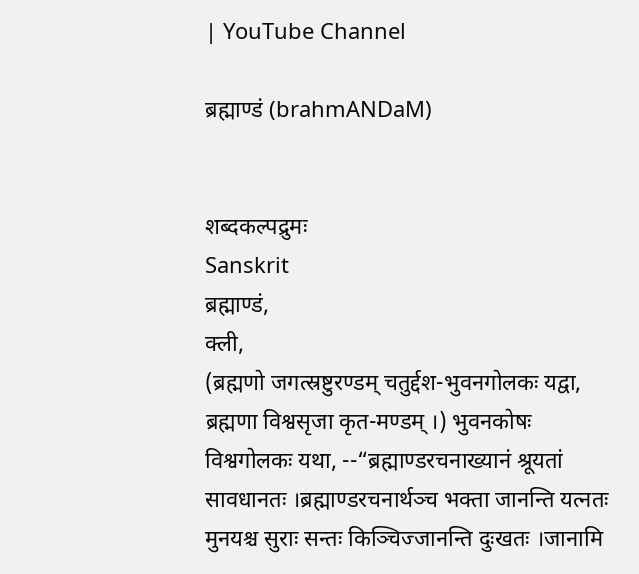| YouTube Channel

ब्रह्माण्डं (brahmANDaM)


शब्दकल्पद्रुमः
Sanskrit
ब्रह्माण्डं,
क्ली,
(ब्रह्मणो जगत्स्रष्टुरण्डम् चतुर्द्दश-भुवनगोलकः यद्वा, ब्रह्मणा विश्वसृजा कृत-मण्डम् ।) भुवनकोषः विश्वगोलकः यथा, --“ब्रह्माण्डरचनाख्यानं श्रूयतां सावधानतः ।ब्रह्माण्डरचनार्थञ्च भक्ता जानन्ति यत्नतः
मुनयश्च सुराः सन्तः किञ्चिज्जानन्ति दुःखतः ।जानामि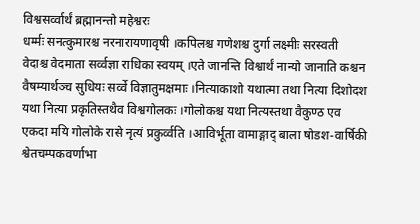विश्वसर्व्वार्थं ब्रह्मानन्तो महेश्वरः
धर्म्मः सनत्कुमारश्च नरनारायणावृषी ।कपिलश्च गणेशश्च दुर्गा लक्ष्मीः सरस्वती
वेदाश्च वेदमाता सर्व्वज्ञा राधिका स्वयम् ।एते जानन्ति विश्वार्थं नान्यो जानाति कश्चन
वैषम्यार्थञ्च सुधियः सर्व्वे विज्ञातुमक्षमाः ।नित्याकाशो यथात्मा तथा नित्या दिशोदश
यथा नित्या प्रकृतिस्तथैव विश्वगोलकः ।गोलोकश्च यथा नित्यस्तथा वैकुण्ठ एव
एकदा मयि गोलोके रासे नृत्यं प्रकुर्व्वति ।आविर्भूता वामाङ्गाद् बाला षोडश-वार्षिकी
श्वेतचम्पकवर्णाभा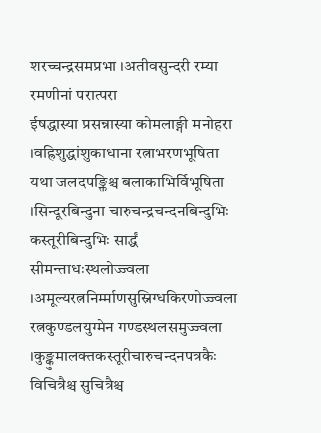शरच्चन्द्रसमप्रभा ।अतीवसुन्दरी रम्या रमणीनां परात्परा
ईषद्धास्या प्रसन्नास्या कोमलाङ्गी मनोहरा ।वह्रिशुद्धांशुकाधाना रत्नाभरणभूषिता
यथा जलदपङ्क्तिश्च बलाकाभिर्विभूषिता ।सिन्दूरबिन्दुना चारुचन्द्रचन्दनबिन्दुभिः
कस्तूरीबिन्दुभिः सार्द्धं सीमन्ताधःस्थलोज्ज्वला ।अमूल्यरत्ननिर्म्माणसुस्निग्धकिरणोज्ज्वला
रत्नकुण्डलयुग्मेन गण्डस्थलसमुज्ज्वला ।कुङ्कुमालक्तकस्तूरीचारुचन्दनपत्रकैः
विचित्रैश्च सुचित्रैश्च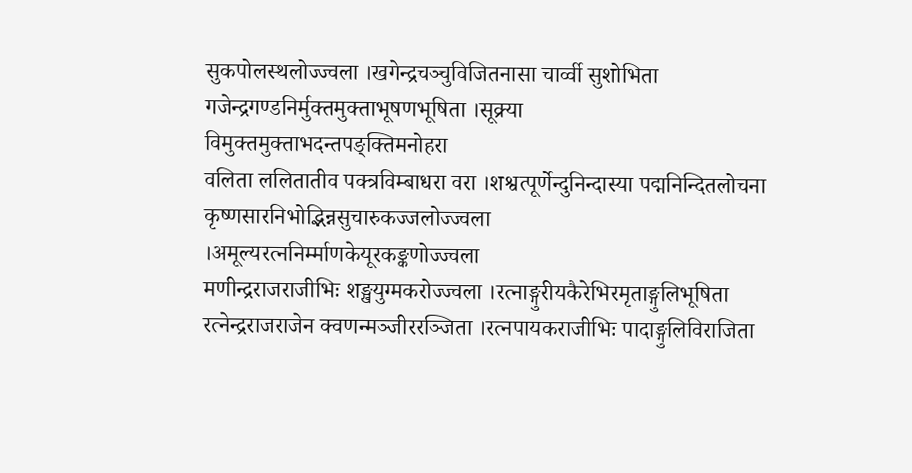सुकपोलस्थलोज्ज्वला ।खगेन्द्रचञ्चुविजितनासा चार्व्वी सुशोभिता
गजेन्द्रगण्डनिर्मुक्तमुक्ताभूषणभूषिता ।सूक्र्या विमुक्तमुक्ताभदन्तपङ्क्तिमनोहरा
वलिता ललितातीव पक्त्रविम्बाधरा वरा ।शश्वत्पूर्णेन्दुनिन्दास्या पद्मनिन्दितलोचना
कृष्णसारनिभोद्भिन्नसुचारुकज्जलोज्ज्वला ।अमूल्यरत्ननिर्म्माणकेयूरकङ्कणोज्ज्वला
मणीन्द्रराजराजीभिः शङ्खयुग्मकरोज्ज्वला ।रत्नाङ्गुरीयकैरेभिरमृताङ्गुलिभूषिता
रत्नेन्द्रराजराजेन क्वणन्मञ्जीररञ्जिता ।रत्नपायकराजीभिः पादाङ्गुलिविराजिता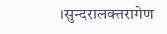।सुन्दरालक्तरागेण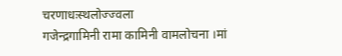चरणाधःस्थलोज्ज्वला
गजेन्द्रगामिनी रामा कामिनी वामलोचना ।मां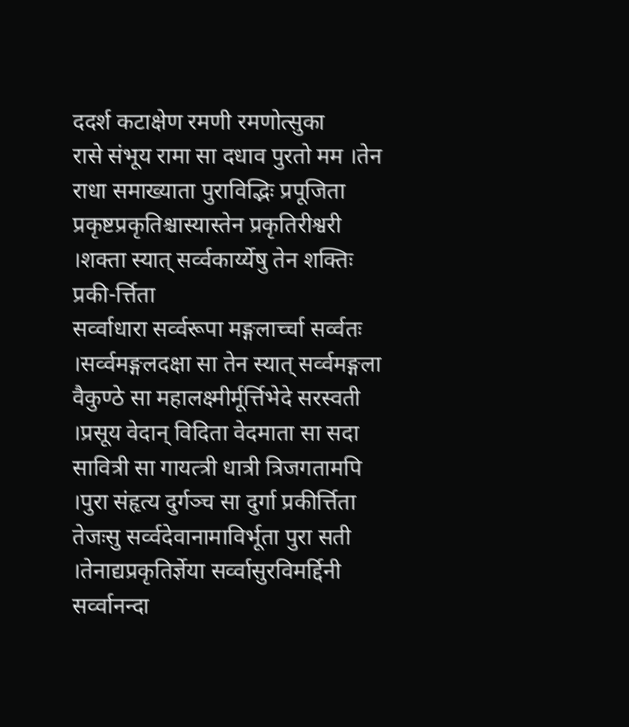ददर्श कटाक्षेण रमणी रमणोत्सुका
रासे संभूय रामा सा दधाव पुरतो मम ।तेन राधा समाख्याता पुराविद्भिः प्रपूजिता
प्रकृष्टप्रकृतिश्चास्यास्तेन प्रकृतिरीश्वरी ।शक्ता स्यात् सर्व्वकार्य्येषु तेन शक्तिः प्रकी-र्त्तिता
सर्व्वाधारा सर्व्वरूपा मङ्गलार्च्चा सर्व्वतः ।सर्व्वमङ्गलदक्षा सा तेन स्यात् सर्व्वमङ्गला
वैकुण्ठे सा महालक्ष्मीर्मूर्त्तिभेदे सरस्वती ।प्रसूय वेदान् विदिता वेदमाता सा सदा
सावित्री सा गायत्त्री धात्री त्रिजगतामपि ।पुरा संहृत्य दुर्गञ्च सा दुर्गा प्रकीर्त्तिता
तेजःसु सर्व्वदेवानामाविर्भूता पुरा सती ।तेनाद्यप्रकृतिर्ज्ञेया सर्व्वासुरविमर्द्दिनी
सर्व्वानन्दा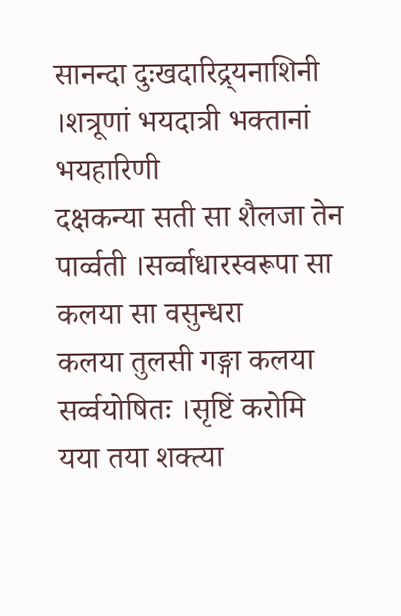सानन्दा दुःखदारिद्र्यनाशिनी ।शत्रूणां भयदात्री भक्तानां भयहारिणी
दक्षकन्या सती सा शैलजा तेन पार्व्वती ।सर्व्वाधारस्वरूपा सा कलया सा वसुन्धरा
कलया तुलसी गङ्गा कलया सर्व्वयोषितः ।सृष्टिं करोमि यया तया शक्त्या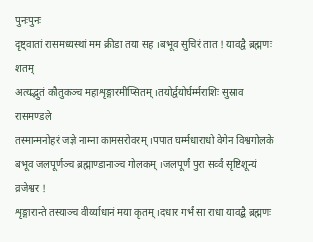पुनःपुनः
दृष्ट्वातां रासमध्यस्थां मम क्रीडा तया सह ।बभूव सुचिरं तात ! यावद्वै ब्रह्मणः शतम्
अत्यद्भुतं कौतुकञ्च महाशृङ्गारमीप्सितम् ।तयोर्द्वयोर्घर्म्मराशिः सुस्राव रासमण्डले
तस्मान्मनोहरं जज्ञे नाम्ना कामसरोवरम् ।पपात घर्म्मधाराधो वेगेन विश्वगोलके
बभूव जलपूर्णञ्च ब्रह्माण्डानाञ्च गोलकम् ।जलपूर्णं पुरा सर्व्वं सृष्टिशून्यं व्रजेश्वर !
शृङ्गारान्ते तस्याञ्च वीर्य्याधानं मया कृतम् ।दधार गर्भं सा राधा यावद्बै ब्रह्मणः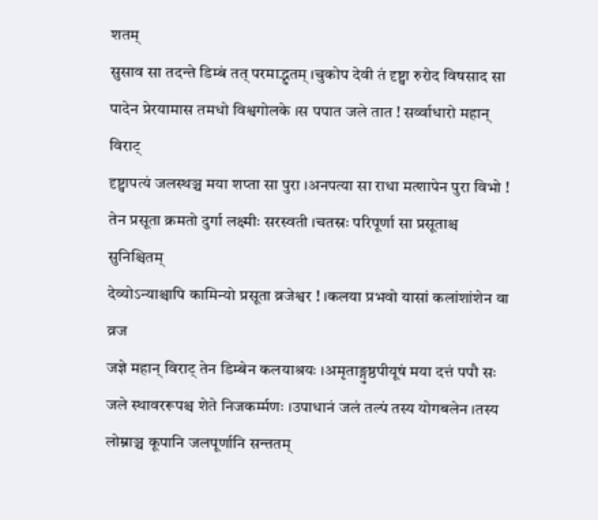शतम्
सुसाव सा तदन्ते डिम्बं तत् परमाद्भुतम् ।चुकोप देवी तं दृष्ट्वा रुरोद विषसाद सा
पादेन प्रेरयामास तमधो विश्वगोलके ।स पपात जले तात ! सर्व्वाधारो महान् विराट्
दृष्ट्वापत्यं जलस्थञ्च मया शप्ता सा पुरा ।अनपत्या सा राधा मत्शापेन पुरा विभो !
तेन प्रसूता क्रमतो दुर्गा लक्ष्मीः सरस्वती ।चतस्रः परिपूर्णा सा प्रसूताश्च सुनिश्चितम्
देव्योऽन्याश्चापि कामिन्यो प्रसूता व्रजेश्वर ! ।कलया प्रभवो यासां कलांशांशेन वा व्रज
जज्ञे महान् विराट् तेन डिम्बेन कलयाश्रयः ।अमृताङ्गुष्ठपीयूषं मया दत्तं पपौ सः
जले स्थावररूपश्च शेते निजकर्म्मणः ।उपाधानं जलं तल्पं तस्य योगबलेन ।तस्य लोम्नाञ्च कूपानि जलपूर्णानि सन्ततम्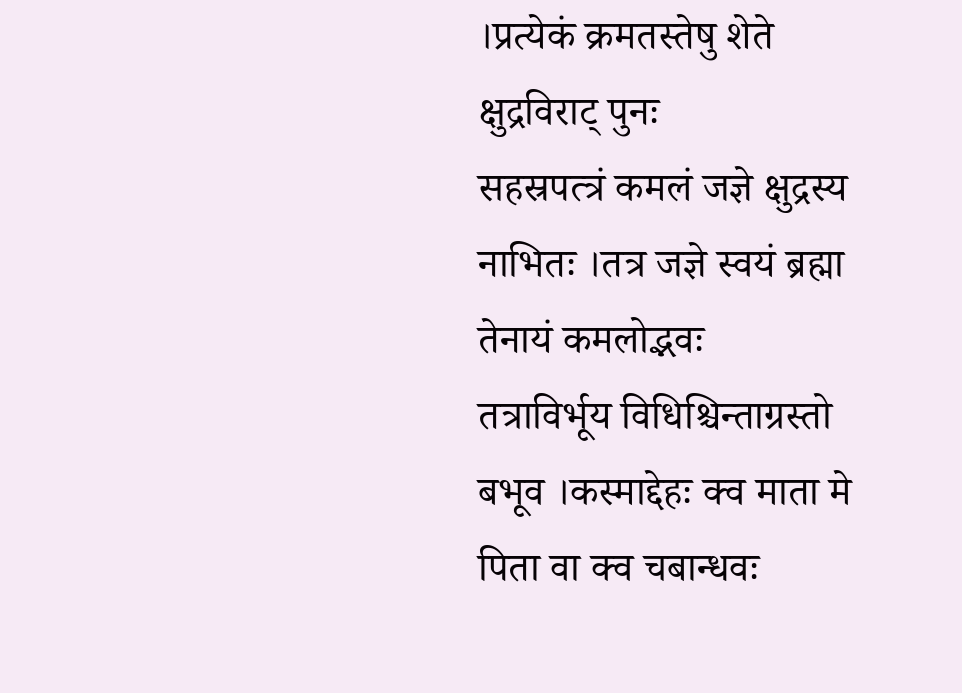।प्रत्येकं क्रमतस्तेषु शेते क्षुद्रविराट् पुनः
सहस्रपत्त्रं कमलं जज्ञे क्षुद्रस्य नाभितः ।तत्र जज्ञे स्वयं ब्रह्मा तेनायं कमलोद्भवः
तत्राविर्भूय विधिश्चिन्ताग्रस्तो बभूव ।कस्माद्देहः क्व माता मे पिता वा क्व चबान्धवः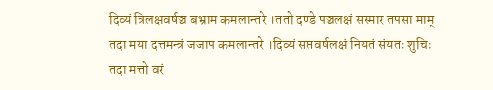दिव्यं त्रिलक्षवर्षञ्च बभ्राम कमलान्तरे ।ततो दण्डे पञ्चलक्षं सस्मार तपसा माम्
तदा मया दत्तमन्त्रं जजाप कमलान्तरे ।दिव्यं सप्तवर्षलक्षं नियतं संयतः शुचिः
तदा मत्तो वरं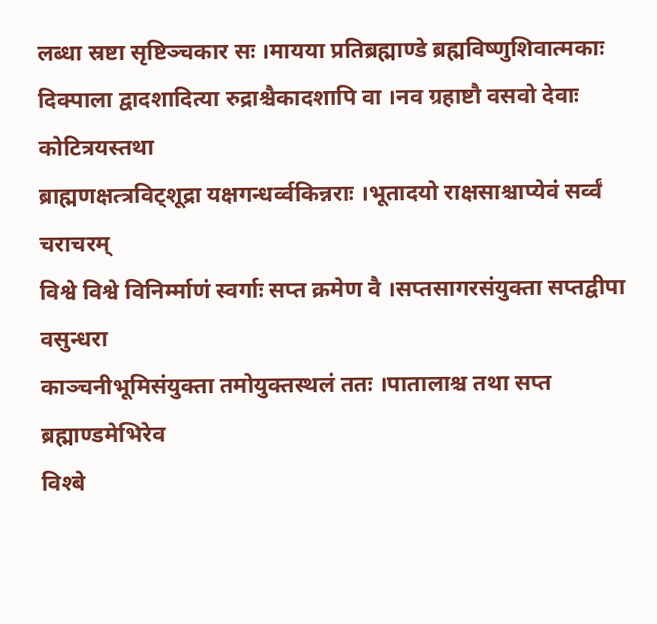लब्धा स्रष्टा सृष्टिञ्चकार सः ।मायया प्रतिब्रह्माण्डे ब्रह्मविष्णुशिवात्मकाः
दिक्पाला द्वादशादित्या रुद्राश्चैकादशापि वा ।नव ग्रहाष्टौ वसवो देवाः कोटित्रयस्तथा
ब्राह्मणक्षत्त्रविट्शूद्रा यक्षगन्धर्व्वकिन्नराः ।भूतादयो राक्षसाश्चाप्येवं सर्व्वं चराचरम्
विश्वे विश्वे विनिर्म्माणं स्वर्गाः सप्त क्रमेण वै ।सप्तसागरसंयुक्ता सप्तद्वीपा वसुन्धरा
काञ्चनीभूमिसंयुक्ता तमोयुक्तस्थलं ततः ।पातालाश्च तथा सप्त ब्रह्माण्डमेभिरेव
विश्बे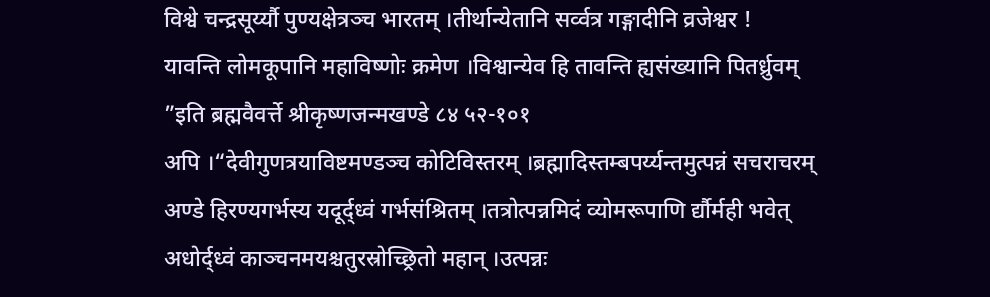विश्वे चन्द्रसूर्य्यौ पुण्यक्षेत्रञ्च भारतम् ।तीर्थान्येतानि सर्व्वत्र गङ्गादीनि व्रजेश्वर !
यावन्ति लोमकूपानि महाविष्णोः क्रमेण ।विश्वान्येव हि तावन्ति ह्यसंख्यानि पितर्ध्रुवम्
”इति ब्रह्मवैवर्त्ते श्रीकृष्णजन्मखण्डे ८४ ५२-१०१
अपि ।“देवीगुणत्रयाविष्टमण्डञ्च कोटिविस्तरम् ।ब्रह्मादिस्तम्बपर्य्यन्तमुत्पन्नं सचराचरम्
अण्डे हिरण्यगर्भस्य यदूर्द्ध्वं गर्भसंश्रितम् ।तत्रोत्पन्नमिदं व्योमरूपाणि र्द्यौर्मही भवेत्
अधोर्द्ध्वं काञ्चनमयश्चतुरस्रोच्छ्रितो महान् ।उत्पन्नः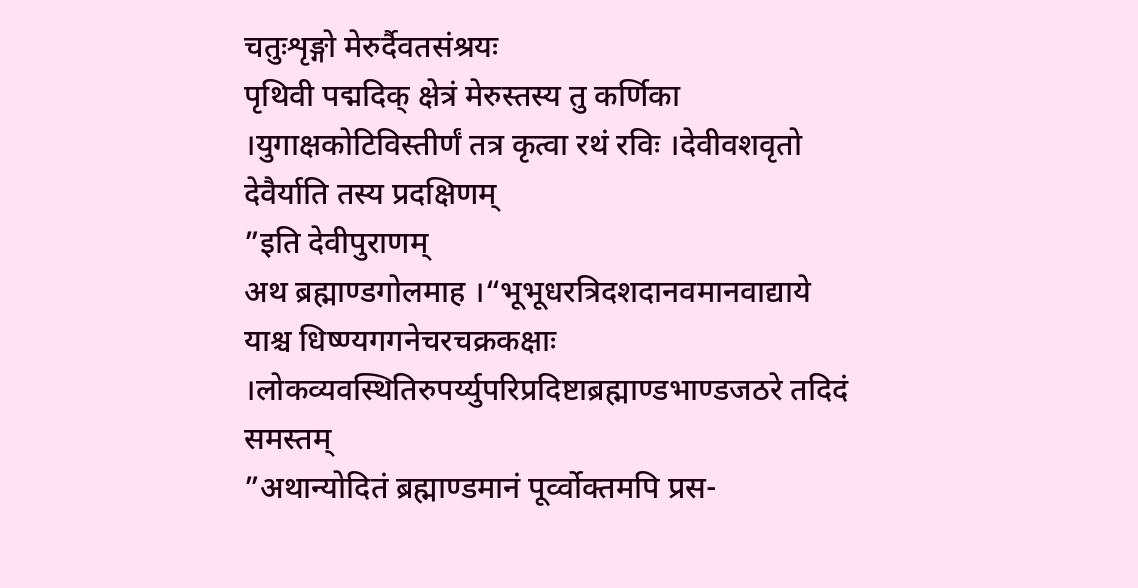चतुःशृङ्गो मेरुर्दैवतसंश्रयः
पृथिवी पद्मदिक् क्षेत्रं मेरुस्तस्य तु कर्णिका ।युगाक्षकोटिविस्तीर्णं तत्र कृत्वा रथं रविः ।देवीवशवृतो देवैर्याति तस्य प्रदक्षिणम्
”इति देवीपुराणम्
अथ ब्रह्माण्डगोलमाह ।“भूभूधरत्रिदशदानवमानवाद्याये याश्च धिष्ण्यगगनेचरचक्रकक्षाः ।लोकव्यवस्थितिरुपर्य्युपरिप्रदिष्टाब्रह्माण्डभाण्डजठरे तदिदं समस्तम्
”अथान्योदितं ब्रह्माण्डमानं पूर्व्वोक्तमपि प्रस-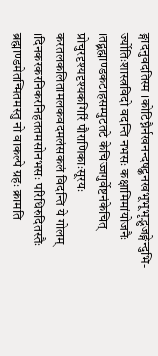ङ्गादनुवदतिस्म ।कोटिघ्नैर्नखनन्दषट्कनखभूभूभृद्भुजङ्गेन्दुभि-र्ज्योतिःशास्त्रविदो वदन्ति नभसः कक्षामिमांयोजनैः ।तद्ब्रह्माण्डकटाहसम्पुटतटे केचिज्जगुर्वेष्टनंकेचित् प्रोचुरदृश्यदृश्यकगिरिं पौराणिकाःसूरयः
करतलकलितामलकवदमलंसकलं विदन्ति ये गोलम् ।दिनकरकरनिकरनिहततमसोनभसः परिधिरुदितस्तैः
ब्रह्माण्डमेतन्मितमस्तु नो वाकल्पे ग्रहः क्रामति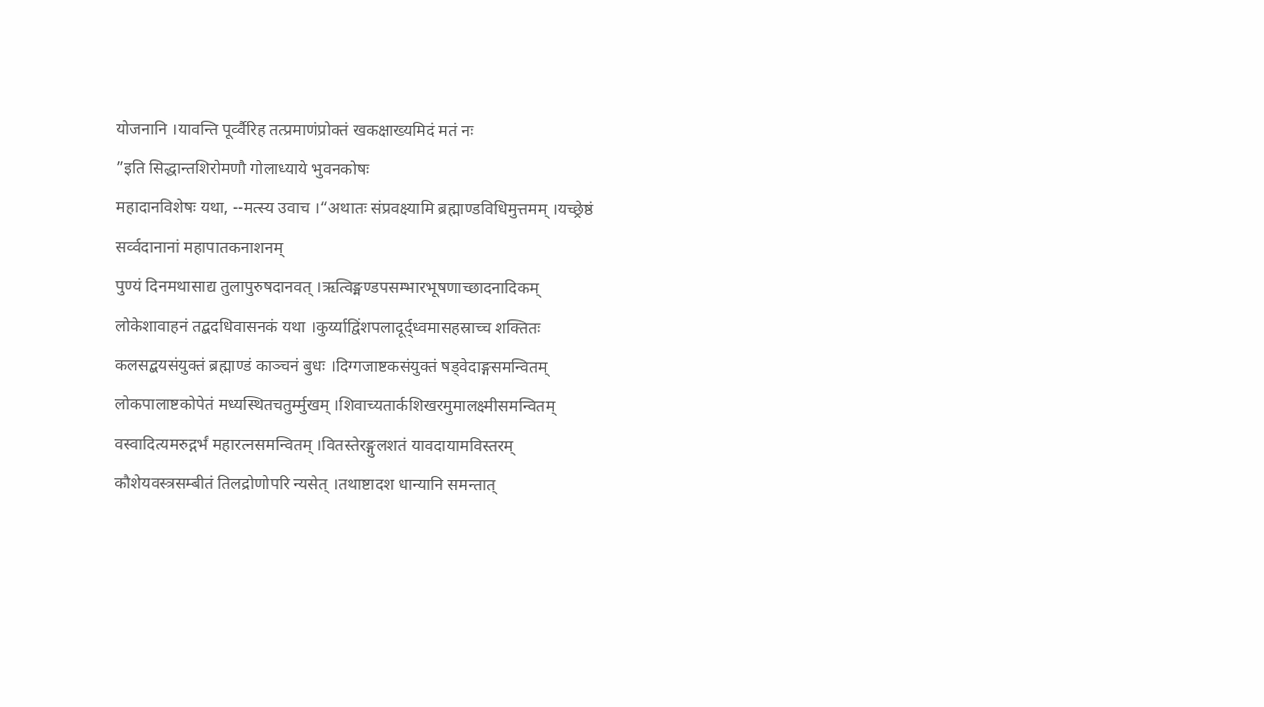योजनानि ।यावन्ति पूर्व्वैरिह तत्प्रमाणंप्रोक्तं खकक्षाख्यमिदं मतं नः
”इति सिद्धान्तशिरोमणौ गोलाध्याये भुवनकोषः
महादानविशेषः यथा, --मत्स्य उवाच ।“अथातः संप्रवक्ष्यामि ब्रह्माण्डविधिमुत्तमम् ।यच्छ्रेष्ठं सर्व्वदानानां महापातकनाशनम्
पुण्यं दिनमथासाद्य तुलापुरुषदानवत् ।ऋत्विङ्मण्डपसम्भारभूषणाच्छादनादिकम्
लोकेशावाहनं तद्बदधिवासनकं यथा ।कुर्य्याद्विंशपलादूर्द्ध्वमासहस्राच्च शक्तितः
कलसद्बयसंयुक्तं ब्रह्माण्डं काञ्चनं बुधः ।दिग्गजाष्टकसंयुक्तं षड्वेदाङ्गसमन्वितम्
लोकपालाष्टकोपेतं मध्यस्थितचतुर्म्मुखम् ।शिवाच्यतार्कशिखरमुमालक्ष्मीसमन्वितम्
वस्वादित्यमरुद्गर्भं महारत्नसमन्वितम् ।वितस्तेरङ्गुलशतं यावदायामविस्तरम्
कौशेयवस्त्रसम्बीतं तिलद्रोणोपरि न्यसेत् ।तथाष्टादश धान्यानि समन्तात्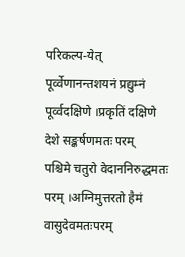परिकल्प-येत्
पूर्व्वेणानन्तशयनं प्रद्युम्नं पूर्व्वदक्षिणे ।प्रकृतिं दक्षिणे देशे सङ्कर्षणमतः परम्
पश्चिमे चतुरो वेदाननिरुद्धमतः परम् ।अग्निमुत्तरतो हैमं वासुदेवमतःपरम्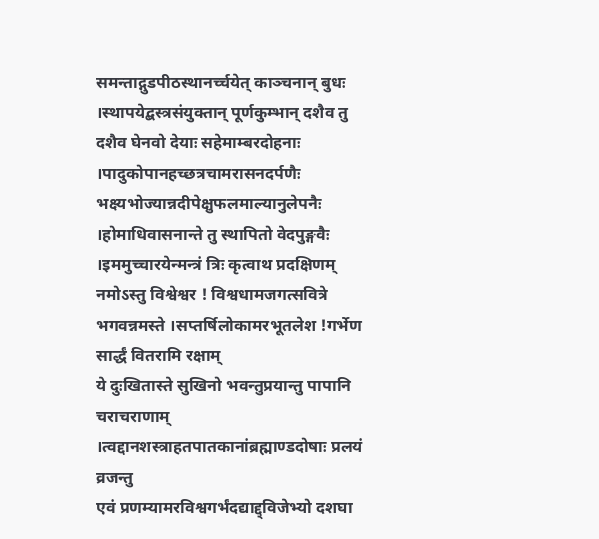समन्ताद्गुडपीठस्थानर्च्चयेत् काञ्चनान् बुधः ।स्थापयेद्बस्त्रसंयुक्तान् पूर्णकुम्भान् दशैव तु
दशैव घेनवो देयाः सहेमाम्बरदोहनाः ।पादुकोपानहच्छत्रचामरासनदर्पणैः
भक्ष्यभोज्यान्नदीपेक्षुफलमाल्यानुलेपनैः ।होमाधिवासनान्ते तु स्थापितो वेदपुङ्गवैः ।इममुच्चारयेन्मन्त्रं त्रिः कृत्वाथ प्रदक्षिणम्
नमोऽस्तु विश्वेश्वर ! विश्वधामजगत्सवित्रे भगवन्नमस्ते ।सप्तर्षिलोकामरभूतलेश !गर्भेण सार्द्धं वितरामि रक्षाम्
ये दुःखितास्ते सुखिनो भवन्तुप्रयान्तु पापानि चराचराणाम् ।त्वद्दानशस्त्राहतपातकानांब्रह्माण्डदोषाः प्रलयं व्रजन्तु
एवं प्रणम्यामरविश्वगर्भंदद्याद्द्विजेभ्यो दशघा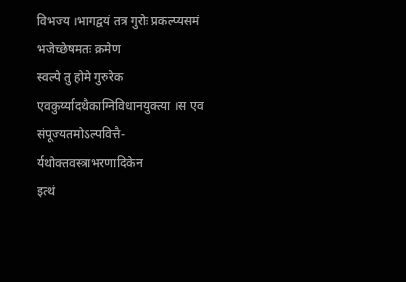विभज्य ।भागद्वयं तत्र गुरोः प्रकल्प्यसमं भजेच्छेषमतः क्रमेण
स्वल्पे तु होमे गुरुरेक एवकुर्य्यादथैकाग्निविधानयुक्त्या ।स एव संपूज्यतमोऽल्पवित्तै-र्यथोक्तवस्त्राभरणादिकेन
इत्थं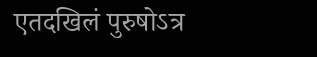एतदखिलं पुरुषोऽत्र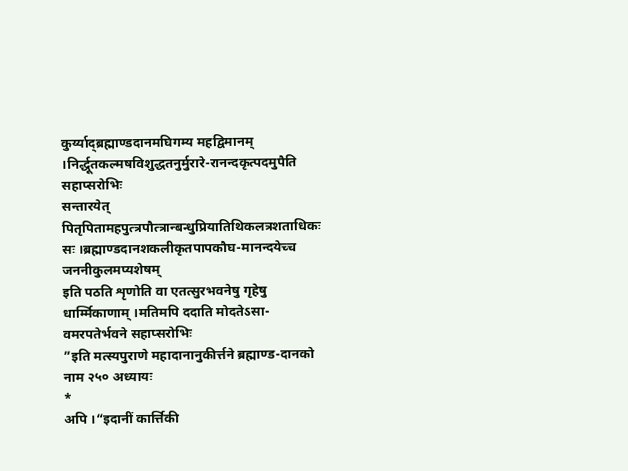कुर्य्याद्ब्रह्माण्डदानमघिगम्य महद्विमानम् ।निर्द्धूतकल्मषविशुद्धतनुर्मुरारे-रानन्दकृत्पदमुपैति सहाप्सरोभिः
सन्तारयेत् पितृपितामहपुत्त्रपौत्त्रान्बन्धुप्रियातिथिकलत्रशताधिकः सः ।ब्रह्माण्डदानशकलीकृतपापकौघ-मानन्दयेच्च जननीकुलमप्यशेषम्
इति पठति शृणोति वा एतत्सुरभवनेषु गृहेषु धार्म्मिकाणाम् ।मतिमपि ददाति मोदतेऽसा-वमरपतेर्भवने सहाप्सरोभिः
”इति मत्स्यपुराणे महादानानुकीर्त्तने ब्रह्माण्ड-दानको नाम २५० अध्यायः
*
अपि ।“इदानीं कार्त्तिकी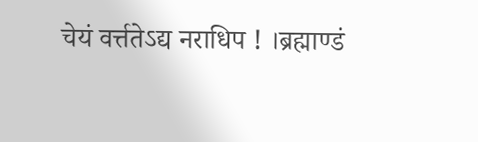चेयं वर्त्ततेऽद्य नराधिप ! ।ब्रह्माण्डं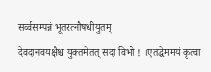सर्व्वसम्पन्नं भूतरत्नौषधीयुतम्
देवदानवयक्षैश्च युक्तमेतत् सदा विभो ! ।एतद्धेममयं कृत्वा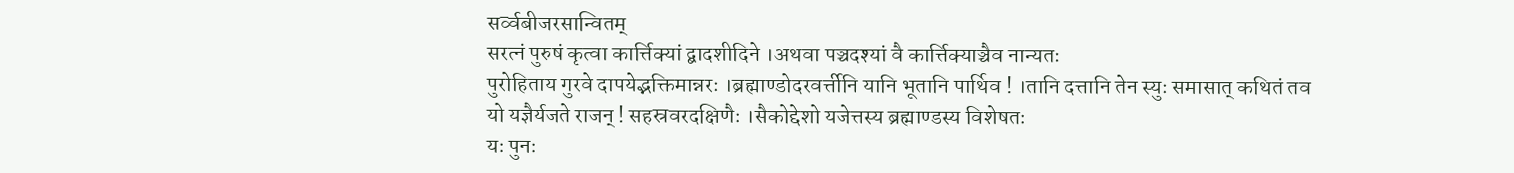सर्व्वबीजरसान्वितम्
सरत्नं पुरुषं कृत्वा कार्त्तिक्यां द्बादशीदिने ।अथवा पञ्चदश्यां वै कार्त्तिक्याञ्चैव नान्यतः
पुरोहिताय गुरवे दापयेद्भक्तिमान्नरः ।ब्रह्माण्डोदरवर्त्तीनि यानि भूतानि पार्थिव ! ।तानि दत्तानि तेन स्युः समासात् कथितं तव
यो यज्ञैर्यजते राजन् ! सहस्रवरदक्षिणैः ।सैकोद्देशो यजेत्तस्य ब्रह्माण्डस्य विशेषतः
यः पुनः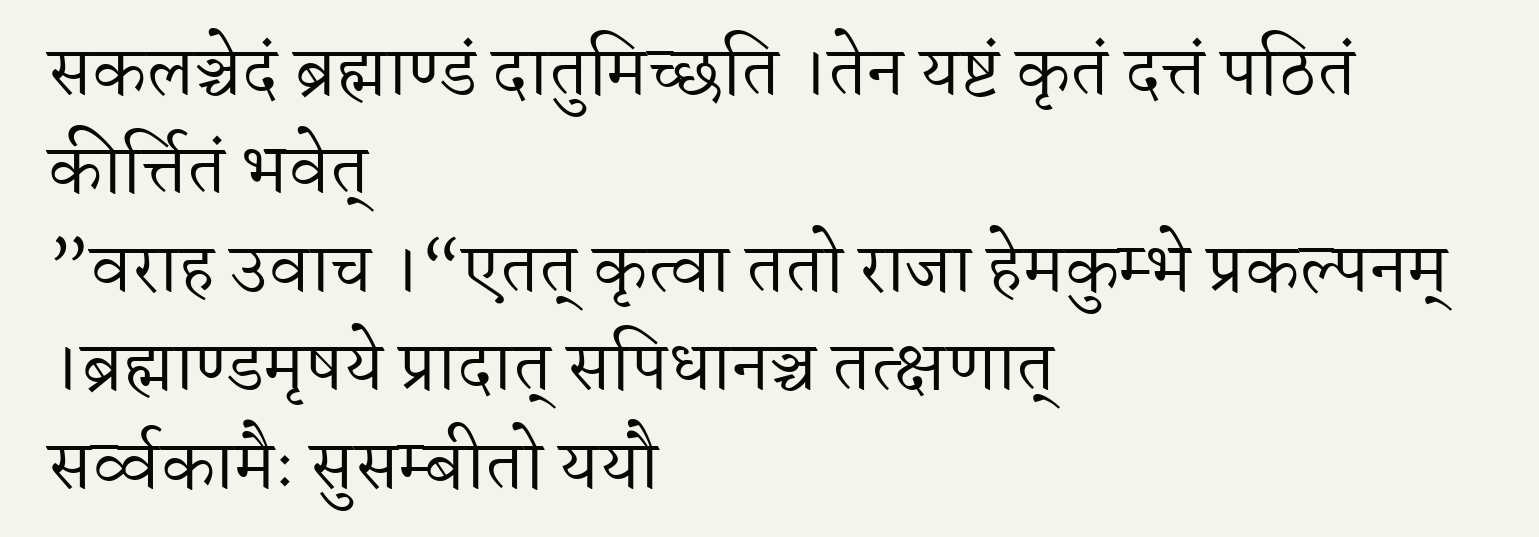सकलञ्चेदं ब्रह्माण्डं दातुमिच्छति ।तेन यष्टं कृतं दत्तं पठितं कीर्त्तितं भवेत्
”वराह उवाच ।“एतत् कृत्वा ततो राजा हेमकुम्भे प्रकल्पनम् ।ब्रह्माण्डमृषये प्रादात् सपिधानञ्च तत्क्षणात्
सर्व्वकामैः सुसम्बीतो ययौ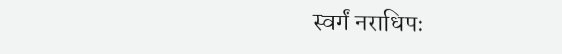स्वर्गं नराधिपः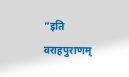”इति वराहपुराणम्